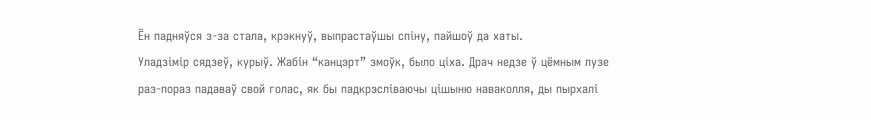Ён падняўся з-за стала, крэкнуў, выпрастаўшы спіну, пайшоў да хаты.
Уладзімір сядзеў, курыў. Жабін “канцэрт” змоўк, было ціха. Драч недзе ў цёмным лузе раз-пораз падаваў свой голас, як бы падкрэсліваючы цішыню наваколля, ды пырхалі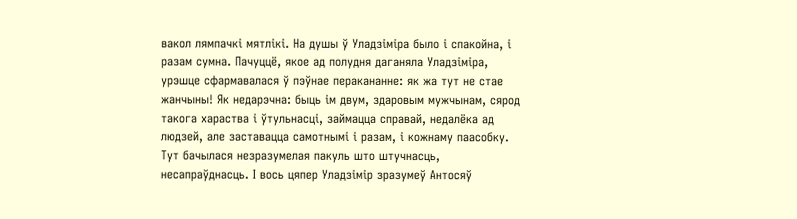вакол лямпачкі мятлікі. На душы ў Уладзіміра было і спакойна, і разам сумна. Пачуццё, якое ад полудня даганяла Уладзіміра, урэшце сфармавалася ў пэўнае перакананне: як жа тут не стае жанчыны! Як недарэчна: быць ім двум, здаровым мужчынам, сярод такога хараства і ўтульнасці, займацца справай, недалёка ад людзей, але заставацца самотнымі і разам, і кожнаму паасобку. Тут бачылася незразумелая пакуль што штучнасць, несапраўднасць. І вось цяпер Уладзімір зразумеў Антосяў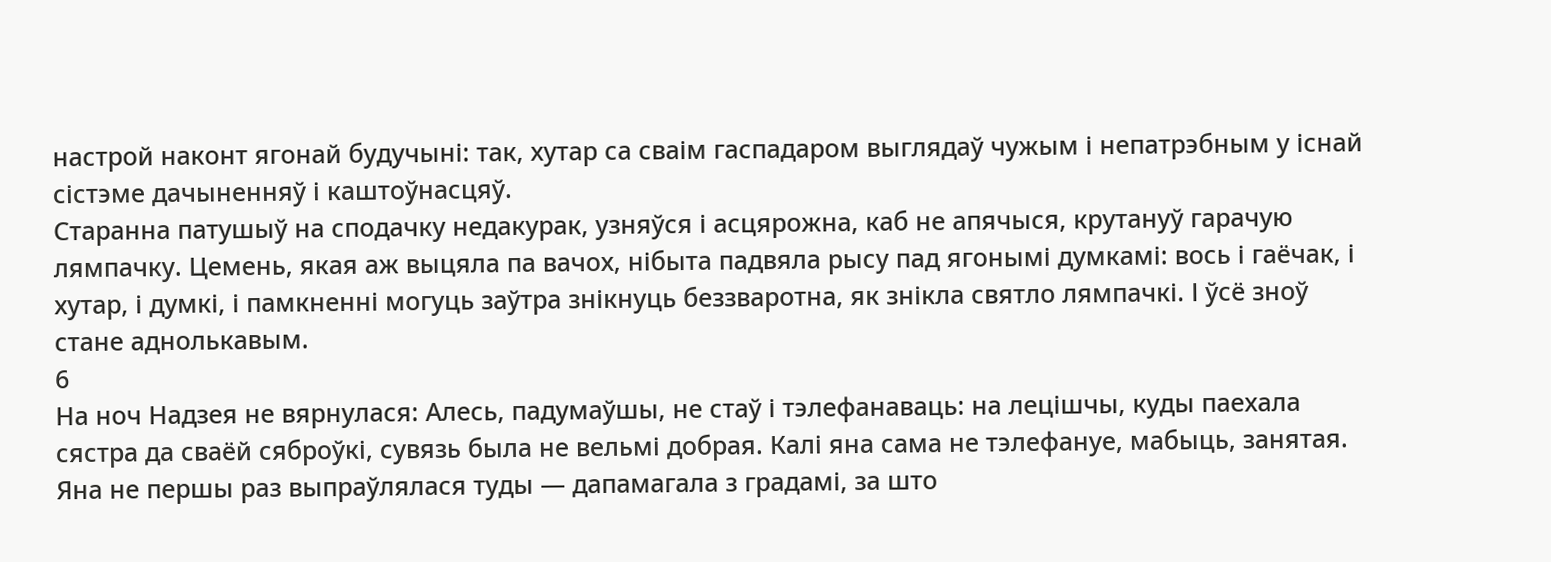настрой наконт ягонай будучыні: так, хутар са сваім гаспадаром выглядаў чужым і непатрэбным у існай сістэме дачыненняў і каштоўнасцяў.
Старанна патушыў на сподачку недакурак, узняўся і асцярожна, каб не апячыся, крутануў гарачую лямпачку. Цемень, якая аж выцяла па вачох, нібыта падвяла рысу пад ягонымі думкамі: вось і гаёчак, і хутар, і думкі, і памкненні могуць заўтра знікнуць беззваротна, як знікла святло лямпачкі. І ўсё зноў стане аднолькавым.
6
На ноч Надзея не вярнулася: Алесь, падумаўшы, не стаў і тэлефанаваць: на лецішчы, куды паехала сястра да сваёй сяброўкі, сувязь была не вельмі добрая. Калі яна сама не тэлефануе, мабыць, занятая. Яна не першы раз выпраўлялася туды — дапамагала з градамі, за што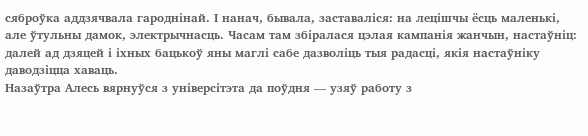сяброўка аддзячвала гароднінай. І нанач, бывала, заставаліся: на лецішчы ёсць маленькі, але ўтульны дамок, электрычнасць. Часам там збіралася цэлая кампанія жанчын, настаўніц: далей ад дзяцей і іхных бацькоў яны маглі сабе дазволіць тыя радасці, якія настаўніку даводзіцца хаваць.
Назаўтра Алесь вярнуўся з універсітэта да поўдня — узяў работу з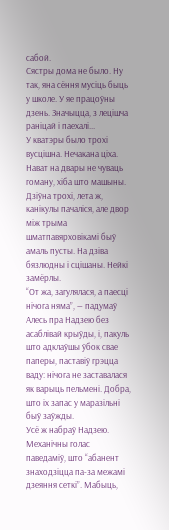сабой.
Сястры дома не было. Ну так, яна сёння мусіць быць у школе. У яе працоўны дзень. Значыцца, з лецішча раніцай і паехалі...
У кватэры было трохі вусцішна. Нечакана ціха. Нават на двары не чуваць гоману, хіба што машыны.
Дзіўна трохі, лета ж, канікулы пачаліся, але двор між трыма шматпавярховікамі быў амаль пусты. На дзіва бязлюдны і сцішаны. Нейкі замёрлы.
“От жа, загулялася, а паесці нічога няма”, — падумаў Алесь пра Надзею без асаблівай крыўды, і, пакуль што адклаўшы ўбок свае паперы, паставіў грэцца ваду: нічога не заставалася як варыць пельмені. Добра, што іх запас у маразільні быў заўжды.
Усё ж набраў Надзею. Механічны голас паведаміў, што “абанент знаходзіцца па-за межамі дзеяння сеткі”. Мабыць,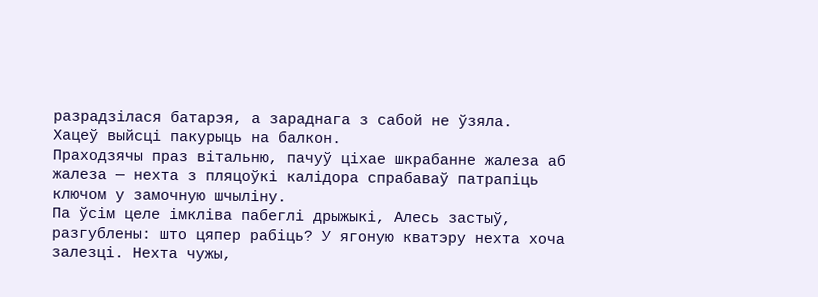разрадзілася батарэя, а зараднага з сабой не ўзяла.
Хацеў выйсці пакурыць на балкон.
Праходзячы праз вітальню, пачуў ціхае шкрабанне жалеза аб жалеза — нехта з пляцоўкі калідора спрабаваў патрапіць ключом у замочную шчыліну.
Па ўсім целе імкліва пабеглі дрыжыкі, Алесь застыў, разгублены: што цяпер рабіць? У ягоную кватэру нехта хоча залезці. Нехта чужы,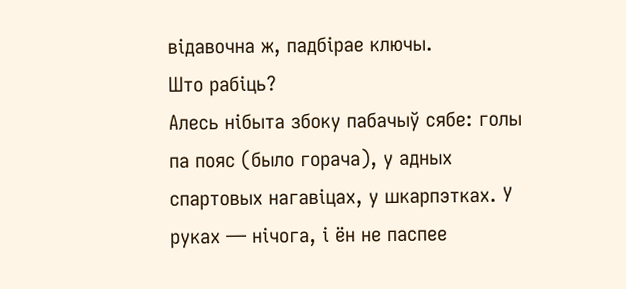відавочна ж, падбірае ключы.
Што рабіць?
Алесь нібыта збоку пабачыў сябе: голы па пояс (было горача), у адных спартовых нагавіцах, у шкарпэтках. У руках — нічога, і ён не паспее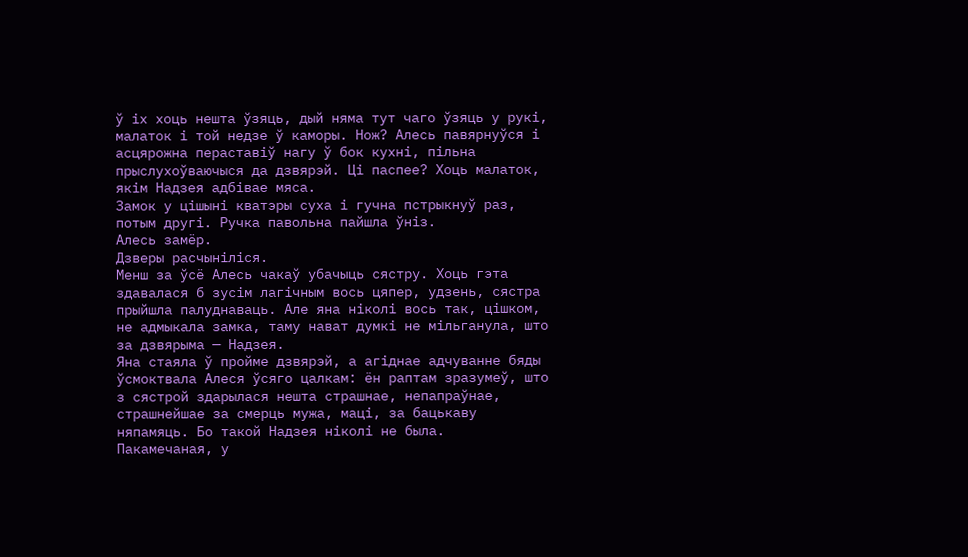ў іх хоць нешта ўзяць, дый няма тут чаго ўзяць у рукі, малаток і той недзе ў каморы. Нож? Алесь павярнуўся і асцярожна пераставіў нагу ў бок кухні, пільна прыслухоўваючыся да дзвярэй. Ці паспее? Хоць малаток, якім Надзея адбівае мяса.
Замок у цішыні кватэры суха і гучна пстрыкнуў раз, потым другі. Ручка павольна пайшла ўніз.
Алесь замёр.
Дзверы расчыніліся.
Менш за ўсё Алесь чакаў убачыць сястру. Хоць гэта здавалася б зусім лагічным вось цяпер, удзень, сястра прыйшла палуднаваць. Але яна ніколі вось так, цішком, не адмыкала замка, таму нават думкі не мільганула, што за дзвярыма — Надзея.
Яна стаяла ў пройме дзвярэй, а агіднае адчуванне бяды ўсмоктвала Алеся ўсяго цалкам: ён раптам зразумеў, што з сястрой здарылася нешта страшнае, непапраўнае, страшнейшае за смерць мужа, маці, за бацькаву няпамяць. Бо такой Надзея ніколі не была.
Пакамечаная, у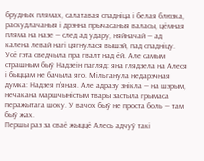брудных плямах, салатавая спадніца і белая блюзка, раскудлачаныя і дрэнна прычасаныя валасы, цёмная пляма на назе — след ад удару, няйначай — ад калена левай нагі цягнулася вышэй, пад спадніцу. Усё гэта сведчыла пра гвалт над ёй. Але самым страшным быў Надзеін пагляд: яна глядзела на Алеся і быццам не бачыла яго. Мільганула недарэчная думка: Надзея п’яная. Але адразу знікла — на шэрым, нечакана маршчыністым твары застыла грымаса перажытага шоку. У вачох быў не проста боль — там быў жах.
Першы раз за сваё жыццё Алесь адчуў такі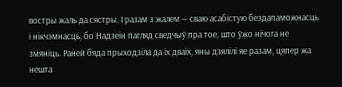востры жаль да сястры. І разам з жалем — сваю асабістую бездапаможнасць і нікчэмнасць, бо Надзеін пагляд сведчыў пра тое, што ўжо нічога не змяніць. Раней бяда прыходзіла да іх дваіх, яны дзялілі яе разам, цяпер жа нешта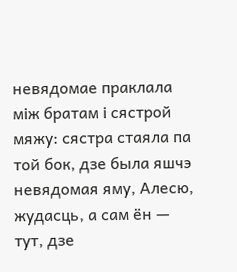невядомае праклала між братам і сястрой мяжу: сястра стаяла па той бок, дзе была яшчэ невядомая яму, Алесю, жудасць, а сам ён — тут, дзе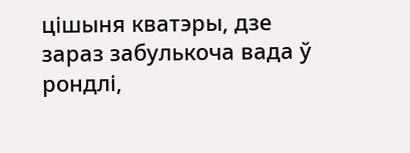цішыня кватэры, дзе зараз забулькоча вада ў рондлі,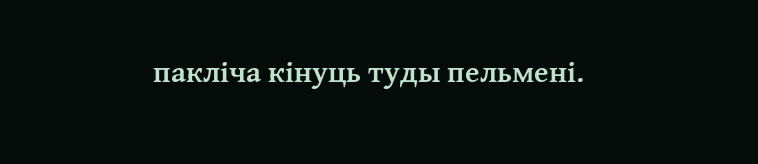пакліча кінуць туды пельмені.